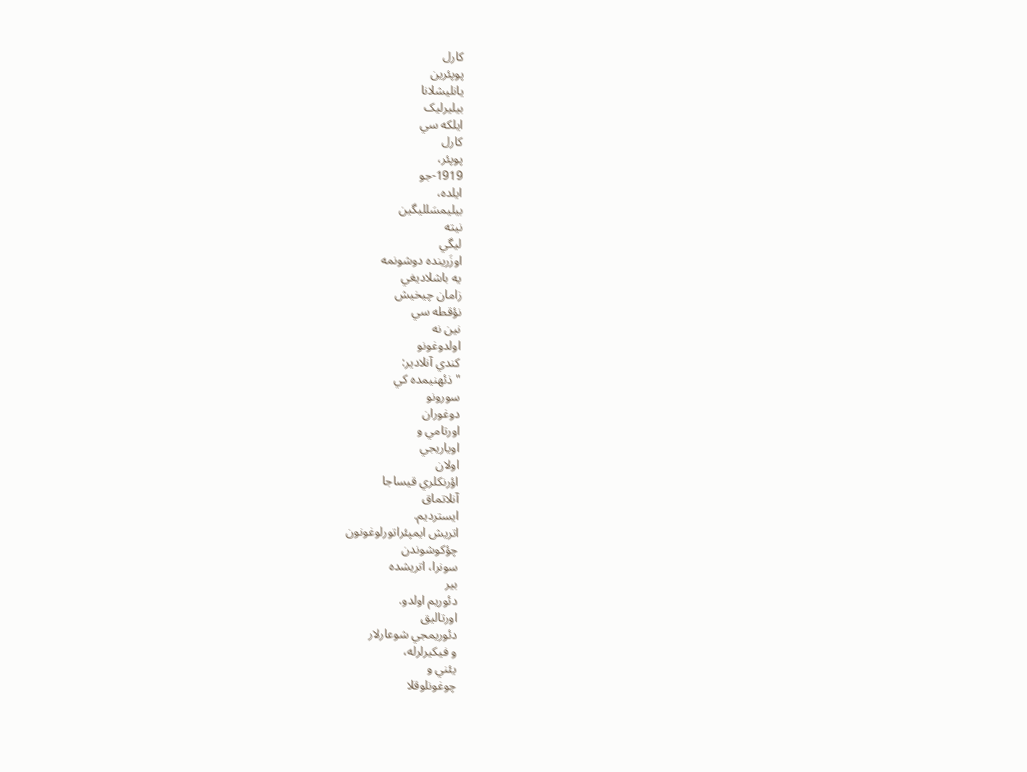کارل
پوپئرين
یانليشلانا
بیلیرلیک
ایلکه سي
کارل
پوپئر،
1919-جو
ايلده،
بيليمسَلليگين
نيته
ليگي
اوزَرينده دوشونمه
يه باشلاديغي
زامان چيخيش
نؤقطه سي
نين نه
اولدوغونو
کندي آنلادير:
"ذئهنيمده کي
سورونو
دوغوران
اورتامي و
اوياريجي
اولان
اؤرنکلري قيساجا
آنلاتماق
ايسترديم.
اتريش ايمپئراتورلوغونون
چؤکوشوندن
سونرا، اتريشده
بير
دئوريم اولدو.
اورتاليق
دئوريمجي شوعارلار
و فيکيرلرله،
يئني و
چوغونلوقلا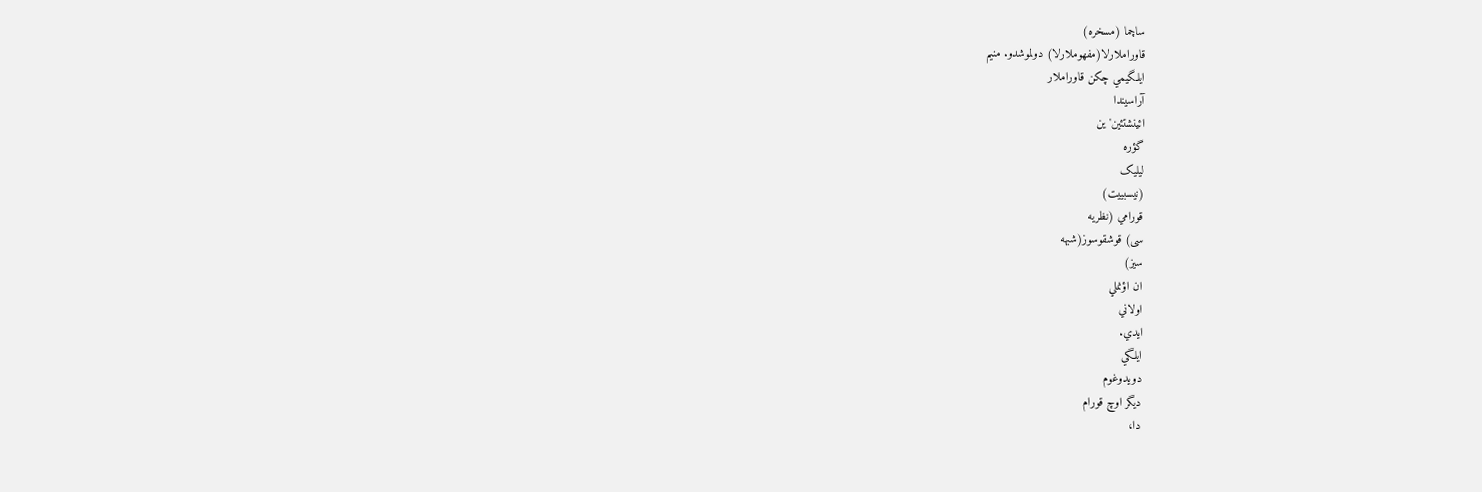ساچما (مسخره)
قاوراملارلا(مفهوملارلا) دولموشدو. منيم
ايلگيمي چکن قاوراملار
آراسيندا
ائينشتئين'ين
گؤره
ليليک
(نيسبييت)
قورامي (نظریه
سی) قوشقوسوز(شبهه
سیز)
ان اؤنملي
اولاني
ايدي.
ايلگي
دويدوغوم
دیگر اوچ قورام
دا،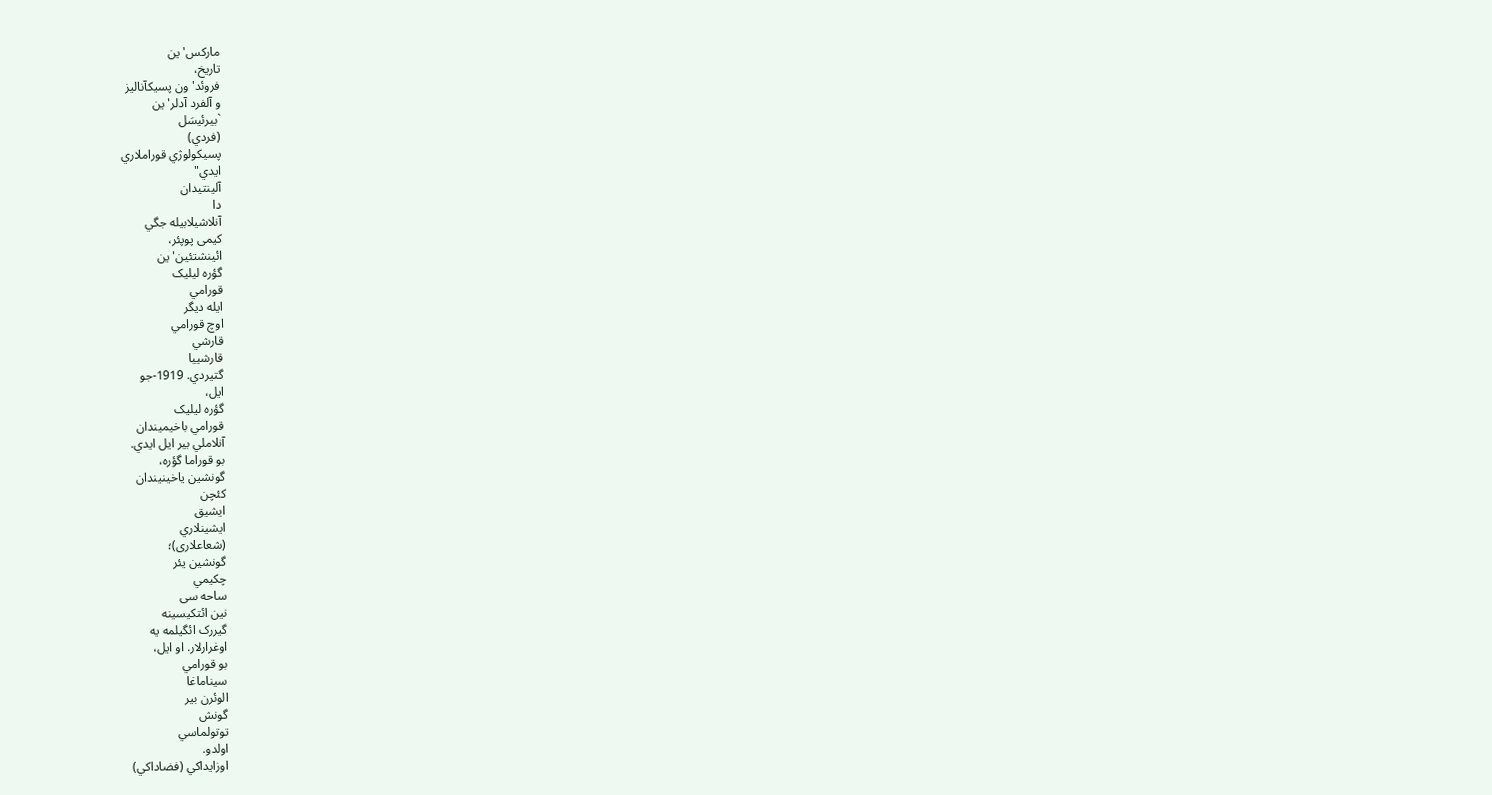مارکس'ين
تاريخ،
فروئد'ون پسيکآناليز
و آلفرد آدلر'ين
`بيرئيسَل
(فردي)
پسيکولوژي قوراملاري
ايدي"
آلينتيدان
دا
آنلاشيلابيله جگي
کیمی پوپئر،
ائينشتئين'ين
گؤره ليليک
قورامي
ايله دیگر
اوچ قورامي
قارشي
قارشييا
گتيردي. 1919-جو
ايل،
گؤره ليليک
قورامي باخيميندان
آنلاملي بير ايل ايدي.
بو قوراما گؤره،
گونشين ياخينيندان
کئچن
ايشيق
ايشينلاري
(شعاعلاری)؛
گونشين يئر
چکيمي
ساحه سی
نین ائتکيسينه
گيررک ائگيلمه يه
اوغرارلار. او ايل،
بو قورامي
سيناماغا
الوئرن بير
گونش
توتولماسي
اولدو.
اوزايداکي (فضاداکي)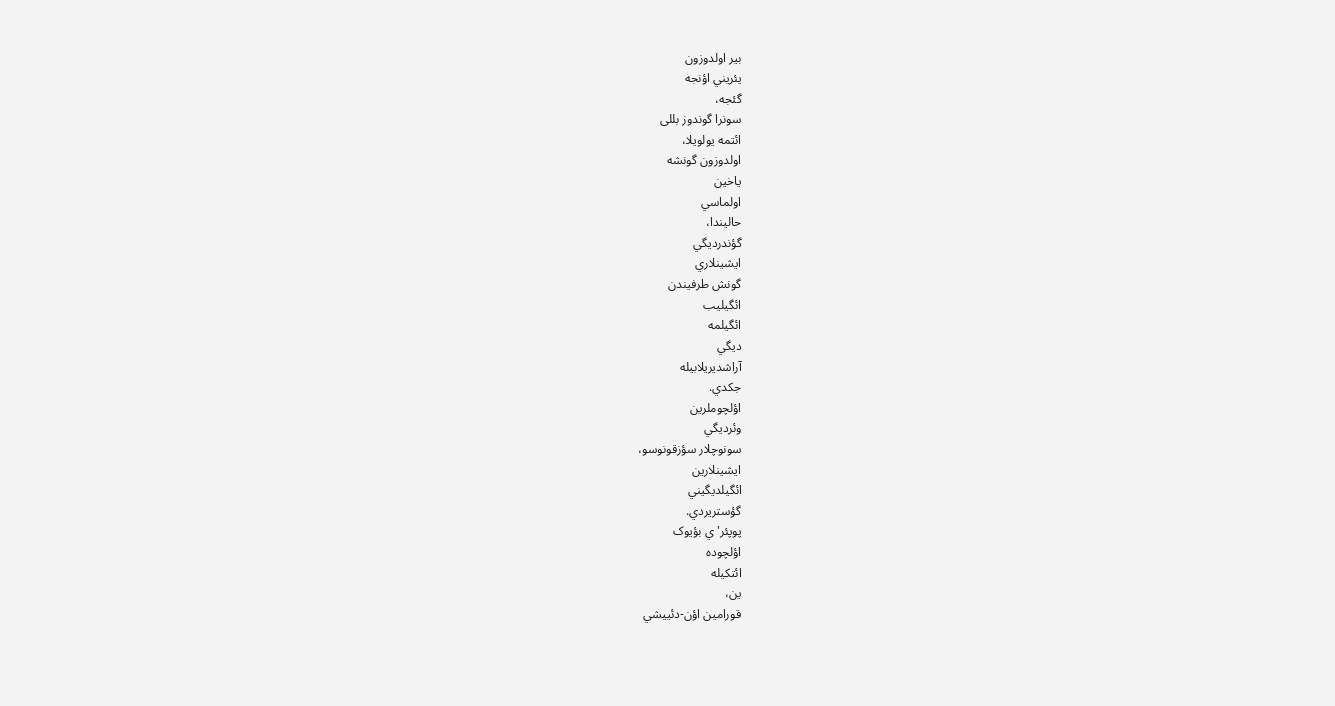بير اولدوزون
يئريني اؤنجه
گئجه،
سونرا گوندوز بللی
ائتمه يولويلا،
اولدوزون گونشه
ياخين
اولماسي
حاليندا،
گؤندرديگي
ايشينلاري
گونش طرفيندن
ائگيليب
ائگيلمه
ديگي
آراشديريلابيله
جکدي.
اؤلچوملرين
وئرديگي
سونوچلار سؤزقونوسو،
ايشينلارين
ائگيلديگيني
گؤستريردي.
پوپئر'ي بؤيوک
اؤلچوده
ائتکيله
ين،
قورامين اؤن-دئييشي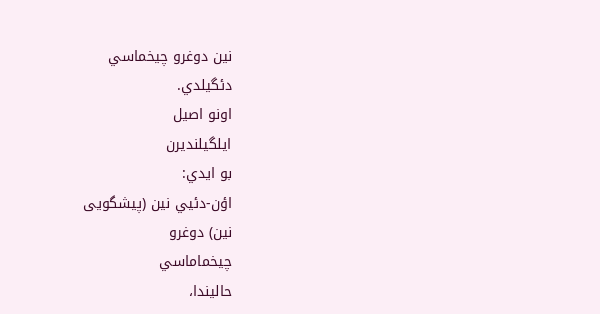نين دوغرو چيخماسي
دئگيلدي.
اونو اصیل
ايلگيلنديرن
بو ايدي:
اؤن-دئيي نين (پیشگویی
نین) دوغرو
چيخماماسي
حاليندا،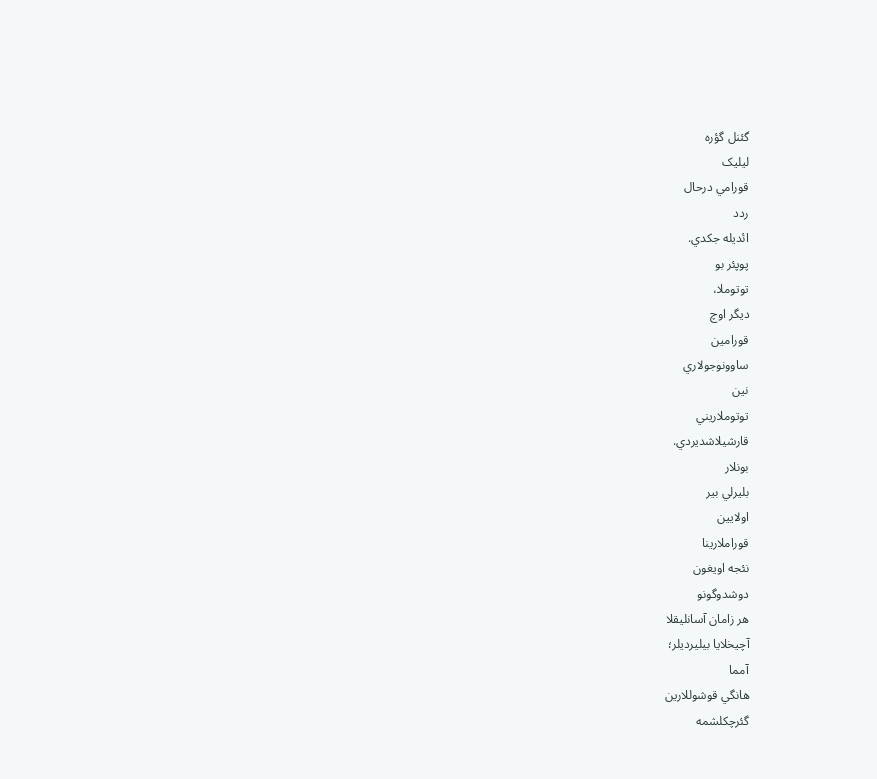گئنل گؤره
ليليک
قورامي درحال
ردد
ائديله جکدي.
پوپئر بو
توتوملا،
دیگر اوچ
قورامين
ساوونوجولاري
نين
توتوملاريني
قارشيلاشديردي.
بونلار
بليرلي بير
اولايين
قوراملارينا
نئجه اويغون
دوشدوگونو
هر زامان آسانلیقلا
آچيخلايا بيليردیلر؛
آمما
هانگي قوشوللارين
گئرچکلشمه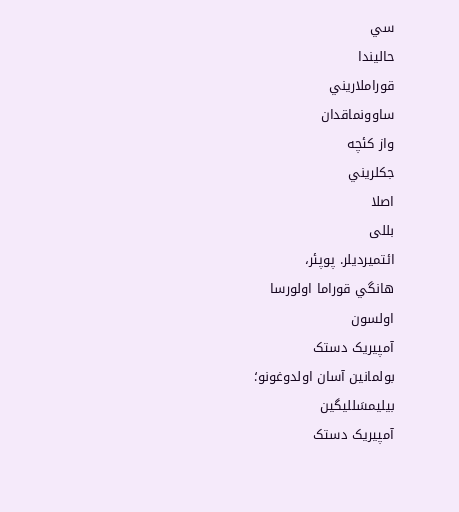سي
حاليندا
قوراملاريني
ساوونماقدان
واز کئچه
جکلريني
اصلا
بللی
ائتمیردیلر. پوپئر،
هانگي قوراما اولورسا
اولسون
آمپيريک دستک
بولمانين آسان اولدوغونو؛
بيليمسَلليگين
آمپيريک دستک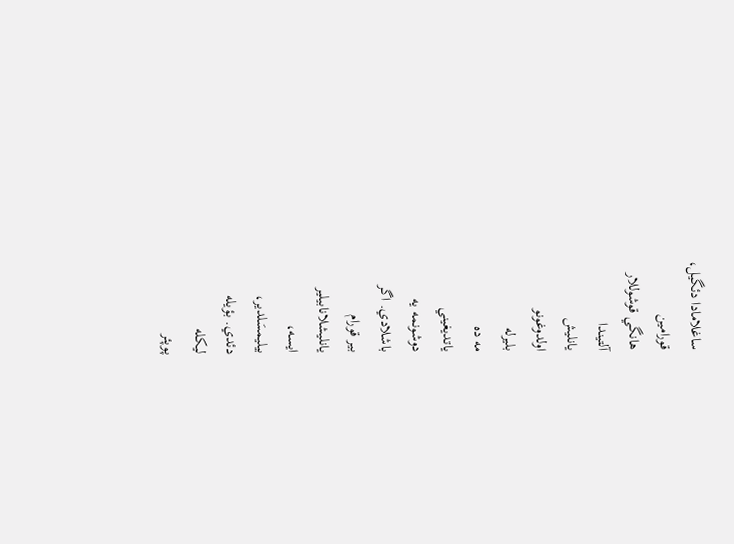ساغلامادا دئگيل،
قورامين
هانگي قوشوللار
آلتيندا
يانليش
اولدوغونو
بليرله
مه ده
ياتديغيني
دوشونمه يه
باشلادي. اگر
بير قورام
يانليشلانابيلير
ايسه،
بيليمسَلدير،
دئدي. بؤيله
ليکله
پوپئر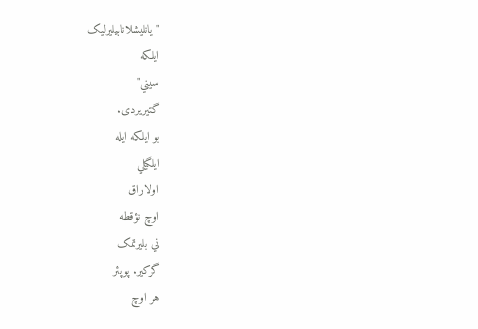"يانليشلانابيليرليک
ايلکه
سيني"
گتيريردی.
بو ايلکه ايله
ايلگيلي
اولاراق
اوچ نؤقطه
ني بليرتمک
گرکير. پوپئر
هر اوچ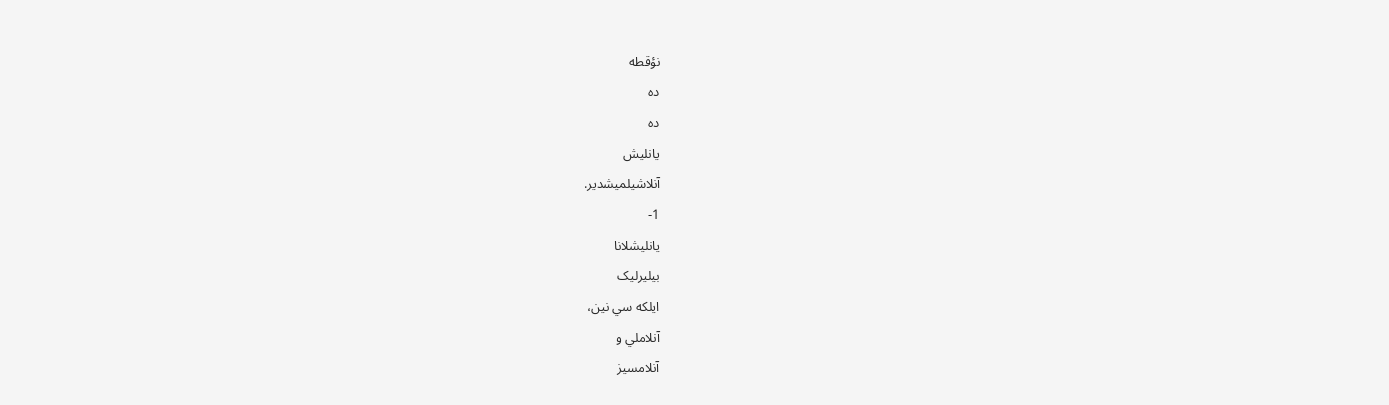نؤقطه
ده
ده
يانليش
آنلاشيلميشدير.
1-
يانليشلانا
بيليرليک
ايلکه سي نين،
آنلاملي و
آنلامسيز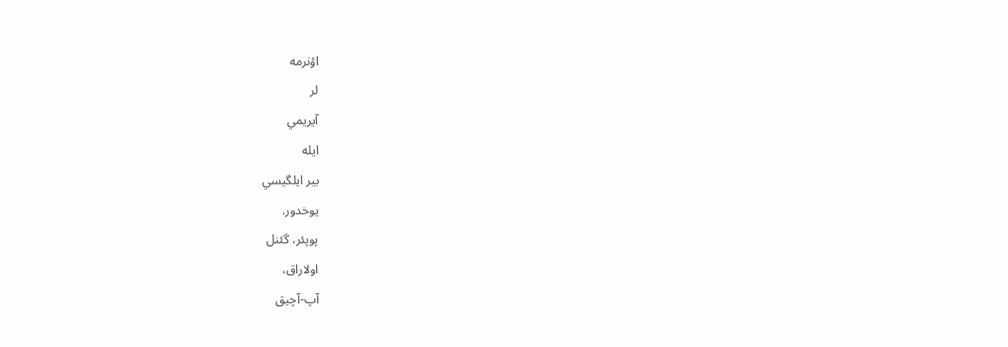اؤنرمه
لر
آيريمي
ايله
بير ايلگيسي
يوخدور.
پوپئر، گئنل
اولاراق،
آپ-آچيق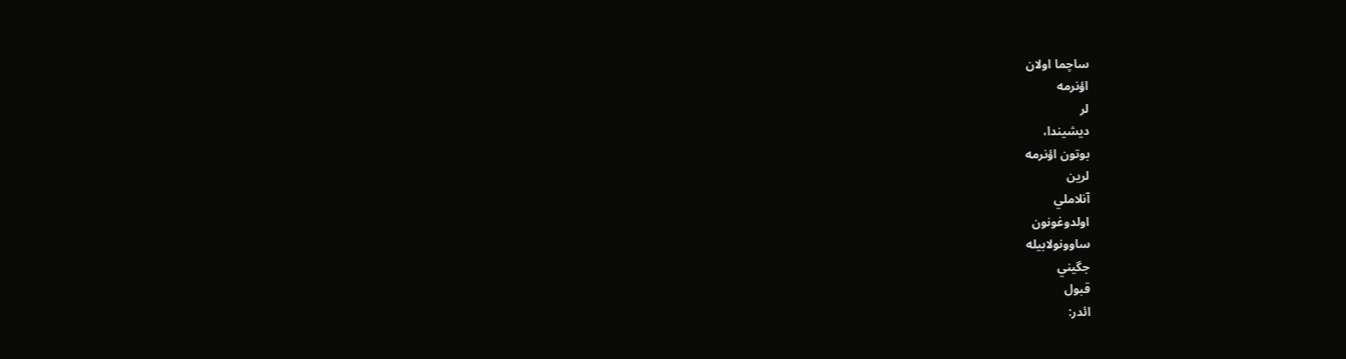ساچما اولان
اؤنرمه
لر
ديشيندا،
بوتون اؤنرمه
لرين
آنلاملي
اولدوغونون
ساوونولابيله
جگيني
قبول
ائدر: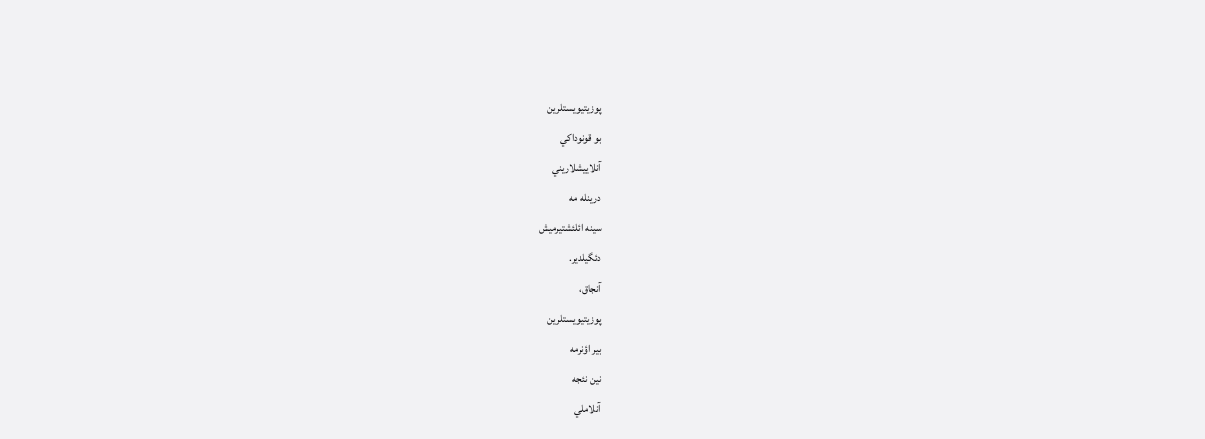پوزيتيويستلرين
بو قونوداکي
آنلاييشلاريني
درينله مه
سينه ائلئشتيرميش
دئگيلدير.
آنجاق،
پوزيتيويستلرين
بير اؤنرمه
نين نئجه
آنلاملي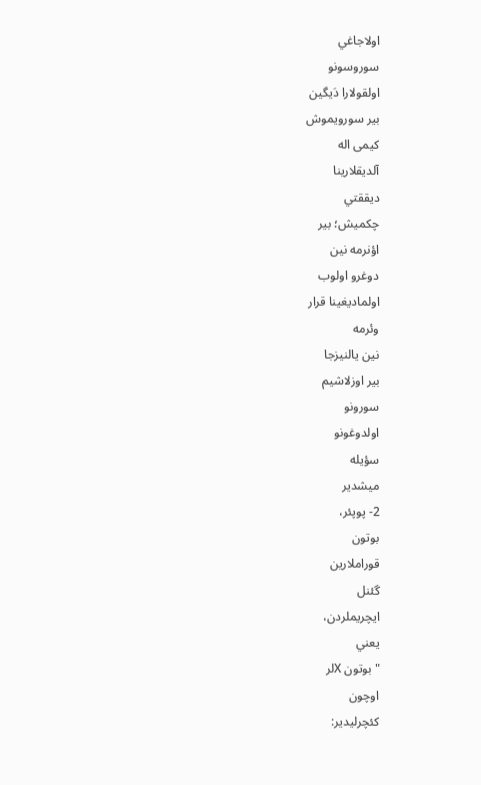اولاجاغي
سوروسونو
اولقولارا دَيگين
بير سورويموش
کیمی اله
آلديقلارينا
ديققتي
چکميش؛ بير
اؤنرمه نين
دوغرو اولوب
اولماديغينا قرار
وئرمه
نين يالنيزجا
بير اوزلاشيم
سورونو
اولدوغونو
سؤيله
ميشدير
2- پوپئر،
بوتون
قوراملارين
گئنل
ايچريملردن،
يعني
"بوتون Xلر
اوچون
کئچرليدير: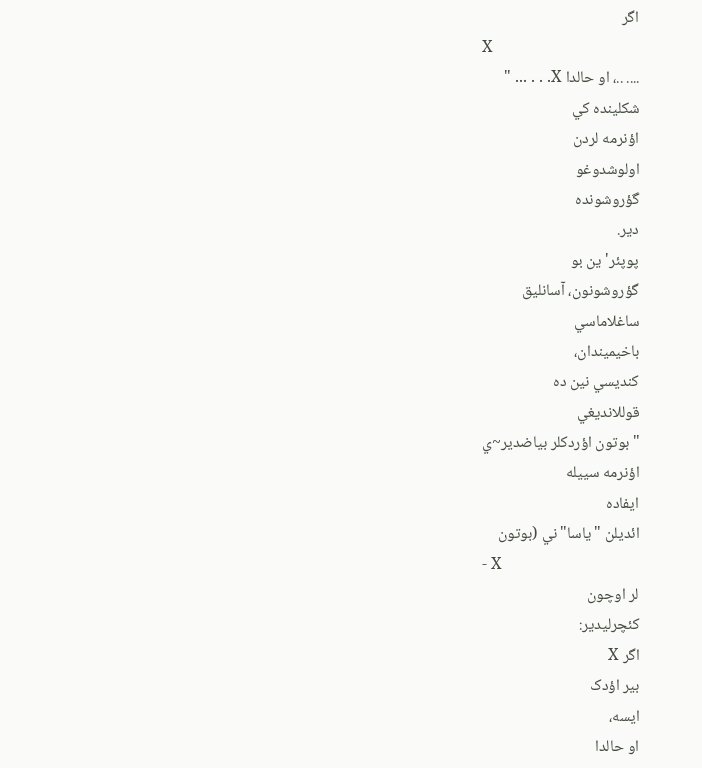اگر
X
.... ..، او حالدا X. . . ... "
شکلينده کي
اؤنرمه لردن
اولوشدوغو
گؤروشونده
دير.
پوپئر'ين بو
گؤروشونون، آسانلیق
ساغلاماسي
باخيميندان،
کنديسي نين ده
قوللانديغي
"بوتون اؤردکلر بياضدير~ي
اؤنرمه سييله
ايفاده
ائديلن "ياسا"ني (بوتون
- X
لر اوچون
کئچرليدير:
اگر X
بير اؤدک
ايسه،
او حالدا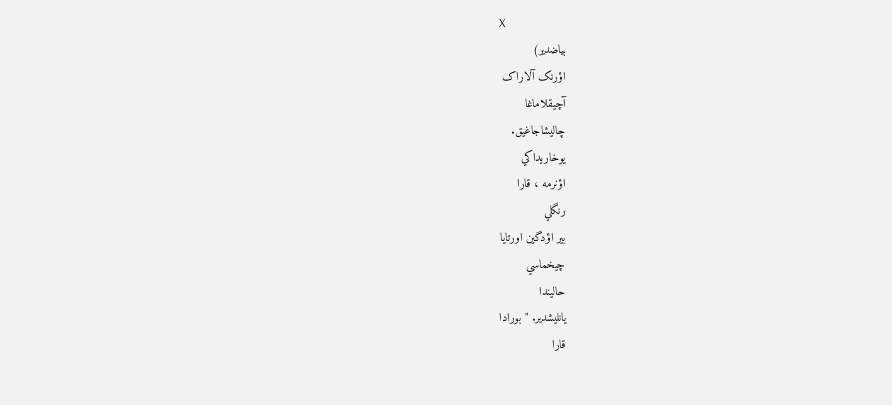X
بياضدير)
اؤرنک آلاراک
آچيقلاماغا
چاليشاجاغيق.
يوخاريداکي
اؤنرمه ، قارا
رنگلي
بير اؤدگین اورتايا
چيخماسي
حاليندا
يانليشدير. "بورادا
قارا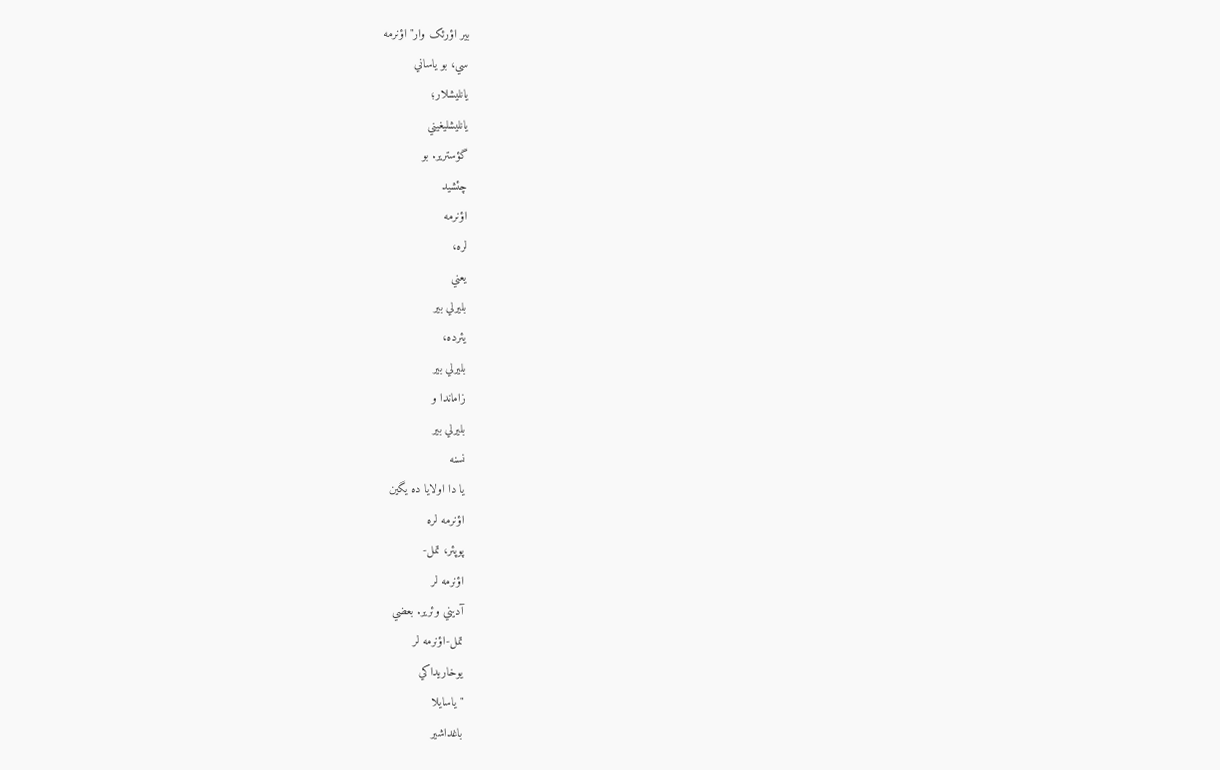بير اؤرئک وار" اؤنرمه
سي، بو ياساني
يانليشلار؛
يانليشليغيني
گؤسترير. بو
چئشيد
اؤنرمه
لره،
يعني
بليرلي بير
يئرده،
بليرلي بير
زاماندا و
بليرلي بير
نسنه
يا دا اولايا ده یگين
اؤنرمه لره
پوپئر، تمل-
اؤنرمه لر
آديني وئرير. بعضي
تمل-اؤنرمه لر
يوخاريداکي
" ياسايلا
باغداشير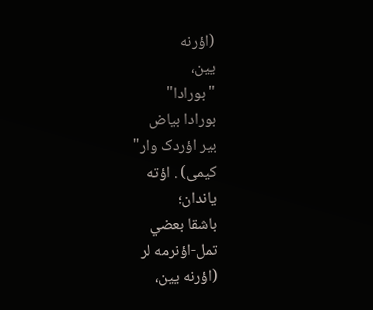(اؤرنه
یین،
"بورادا"
بورادا بياض
بير اؤردک وار"
کیمی) . اؤته
ياندان؛
باشقا بعضي
تمل-اؤنرمه لر
(اؤرنه يين،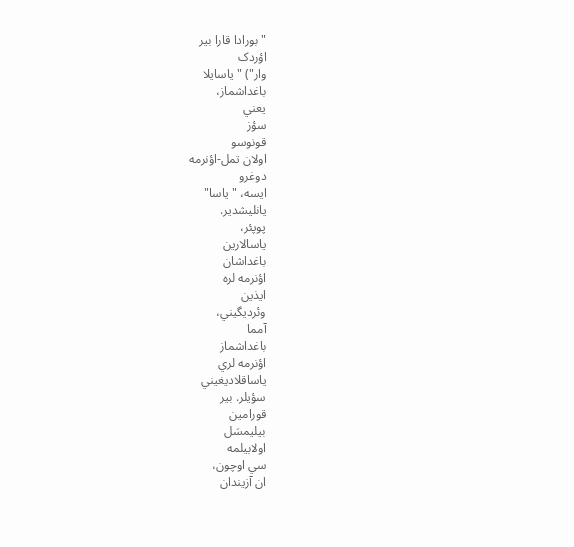"بورادا قارا بير
اؤردک
وار") "ياسايلا
باغداشماز،
يعني
سؤز
قونوسو
اولان تمل-اؤنرمه
دوغرو
ايسه، "ياسا"
يانليشدير.
پوپئر،
ياسالارين
باغداشان
اؤنرمه لره
ايذين
وئرديگيني،
آمما
باغداشماز
اؤنرمه لري
ياساقلاديغيني
سؤيلر. بير
قورامين
بيليمسَل
اولابيلمه
سي اوچون،
ان آزيندان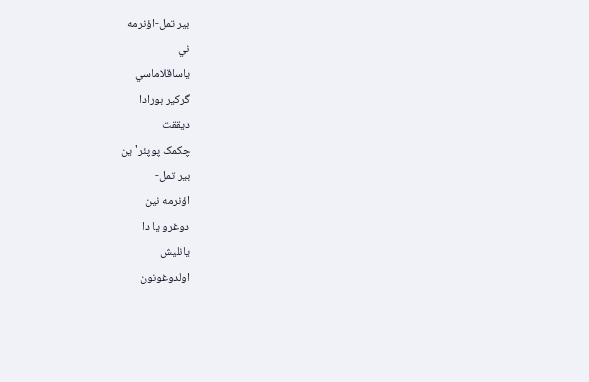بير تمل-اؤنرمه
ني
ياساقلاماسي
گرکير بورادا
ديققت
چکمک پوپئر'ين
بير تمل-
اؤنرمه نين
دوغرو يا دا
يانليش
اولدوغونون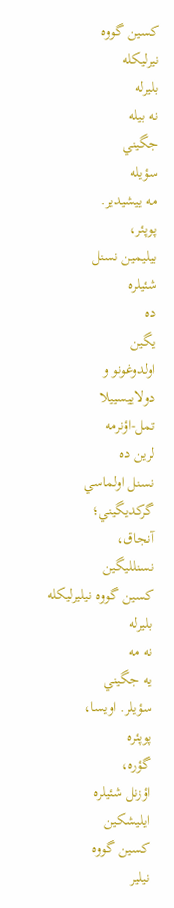کسين گووه
نيرليکله
بليرله
نه بيله
جگيني
سؤيله
مه ييشيدير.
پوپئر،
بيليمين نسنل
شئيلره
ده
یگين
اولدوغونو و
دولاييسييلا
تمل-اؤنرمه
لرين ده
نسنل اولماسي
گرکديگيني؛
آنجاق،
نسنلليگين
کسين گووه نيليرليکله
بليرله
نه مه
يه جگيني
سؤيلر. اويسا،
پوپئره
گؤره،
اؤزنل شئيلره
ايليشکين
کسين گووه
نيلير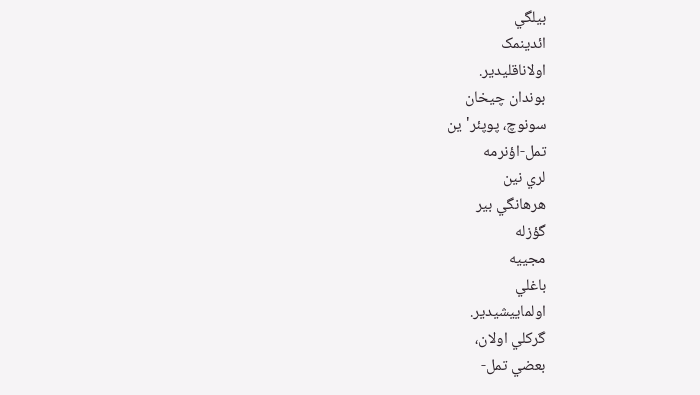بيلگي
ائدينمک
اولاناقليدير.
بوندان چيخان
سونوچ، پوپئر'ين
تمل-اؤنرمه
لري نين
هرهانگي بير
گؤزله
مجييه
باغلي
اولماييشيدير.
گرکلي اولان،
بعضي تمل-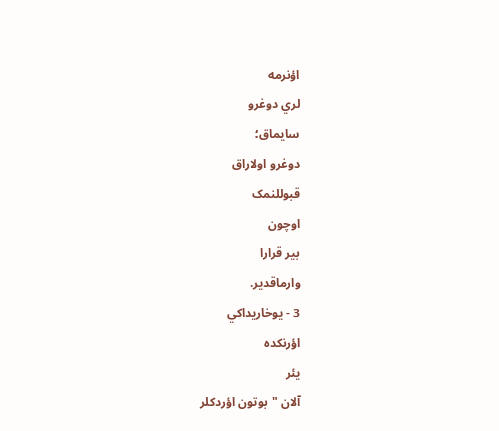اؤنرمه
لري دوغرو
سايماق؛
دوغرو اولاراق
قبوللنمک
اوچون
بير قرارا
وارماقدير.
3 - يوخاريداکي
اؤرنکده
يئر
آلان "بوتون اؤردکلر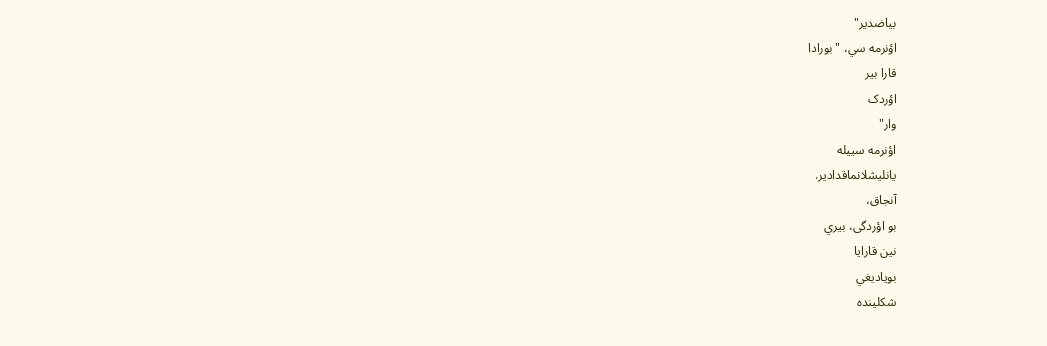بياضدير"
اؤنرمه سي، "بورادا
قارا بير
اؤردک
وار"
اؤنرمه سييله
يانليشلانماقدادير.
آنجاق،
بو اؤردگی، بيري
نين قارایا
بوياديغي
شکلينده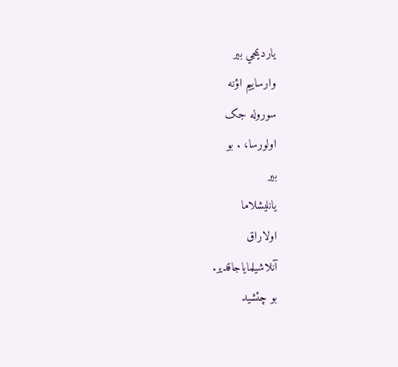يارديمجي بير
وارساييم اؤنه
سوروله جک
اولورسا، . بو
بير
يانليشلاما
اولاراق
آنلاشيلماياجاقدیر.
بو چئشید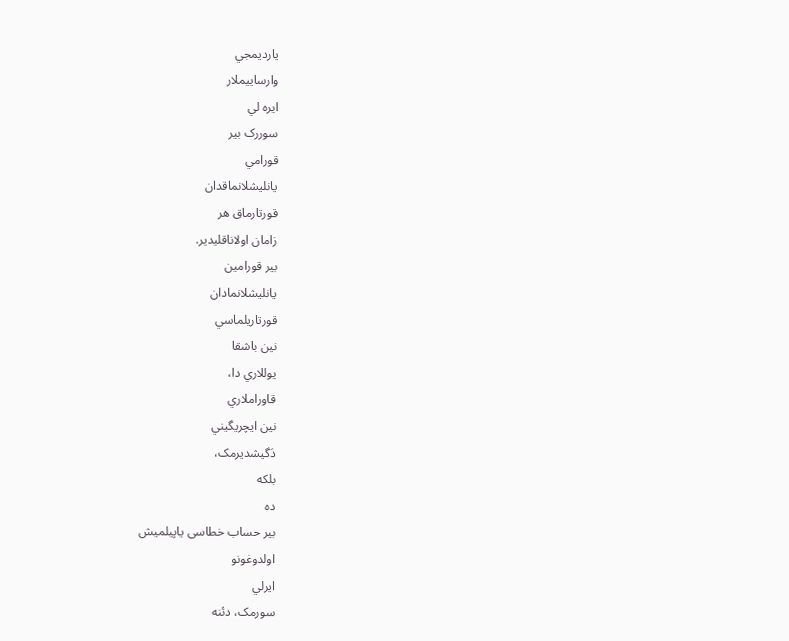يارديمجي
وارساييملار
ايره لي
سوررک بير
قورامي
يانليشلانماقدان
قورتارماق هر
زامان اولاناقليدير.
بير قورامين
يانليشلانمادان
قورتاريلماسي
نين باشقا
يوللاري دا،
قاوراملاري
نين ايچريگيني
دَگيشديرمک،
بلکه
ده
بير حساب خطاسی ياپيلميش
اولدوغونو
ايرلي
سورمک، دئنه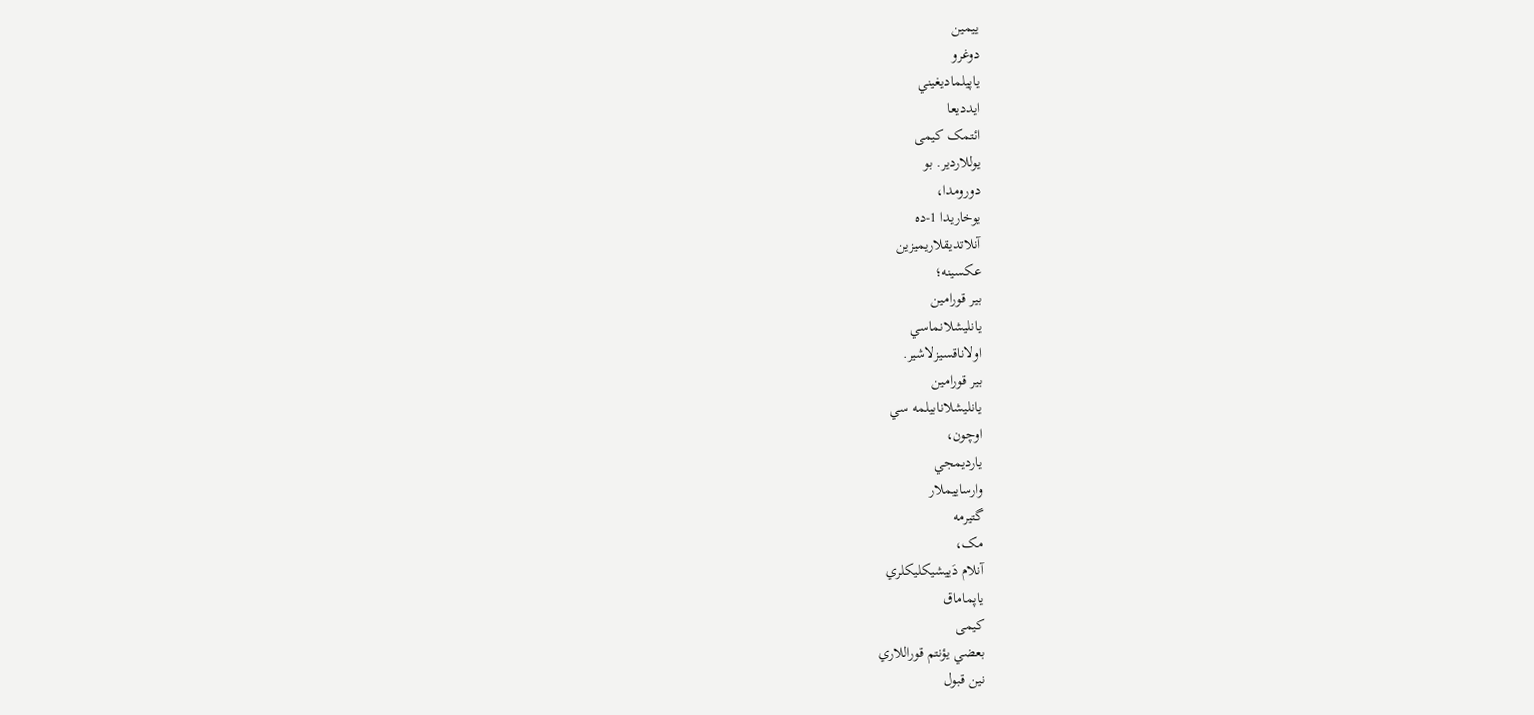ييمين
دوغرو
ياپيلماديغيني
ايدديعا
ائتمک کیمی
يوللاردير. بو
دورومدا،
يوخاريدا 1-ده
آنلاتديقلاريميزين
عکسینه؛
بير قورامين
يانليشلانماسي
اولاناقسيزلاشير.
بير قورامين
يانليشلانابيلمه سي
اوچون،
يارديمجي
وارساييملار
گتيرمه
مک،
آنلام دَييشيکليکلري
ياپماماق
کیمی
بعضي يؤنتم قوراللاري
نين قبول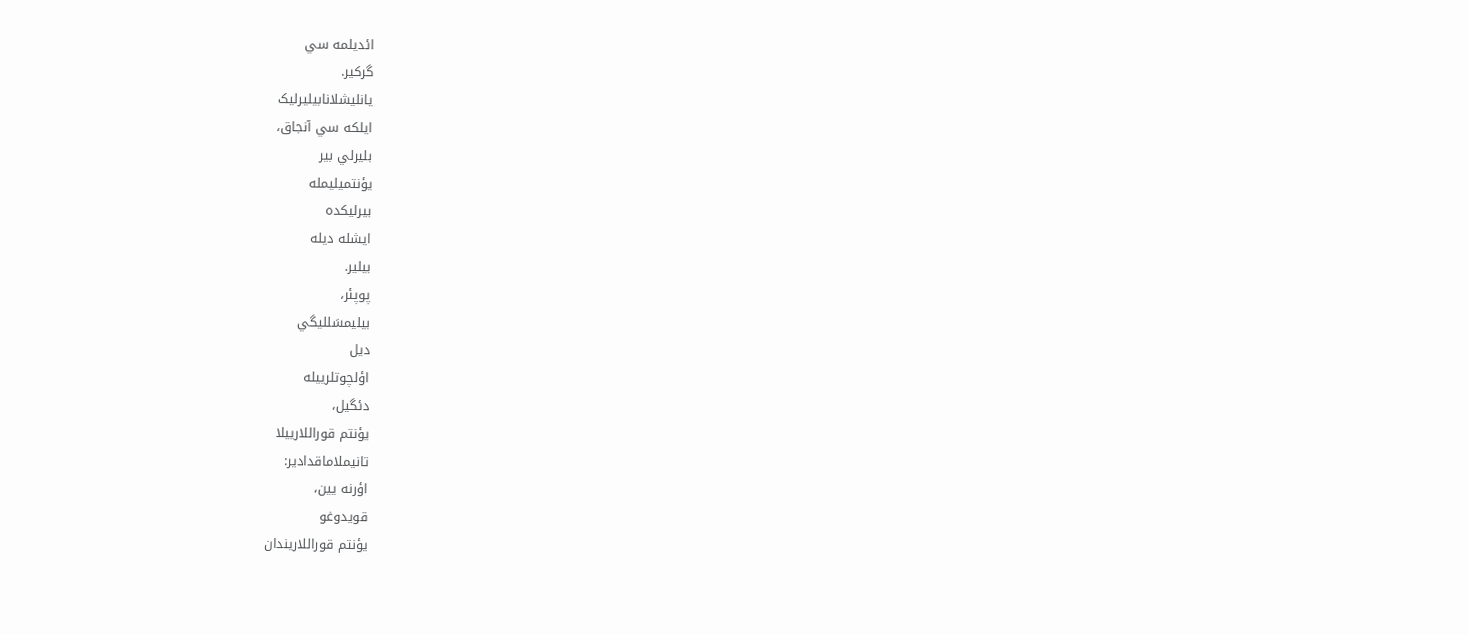ائديلمه سي
گرکير.
يانليشلانابيليرليک
ايلکه سي آنجاق،
بليرلي بير
يؤنتميليمله
بيرليکده
ايشله ديله
بيلير.
پوپئر،
بيليمسَلليگي
ديل
اؤلچوتلرييله
دئگيل،
يؤنتم قوراللارييلا
تانيملاماقدادير:
اؤرنه يين،
قويدوغو
يؤنتم قوراللاريندان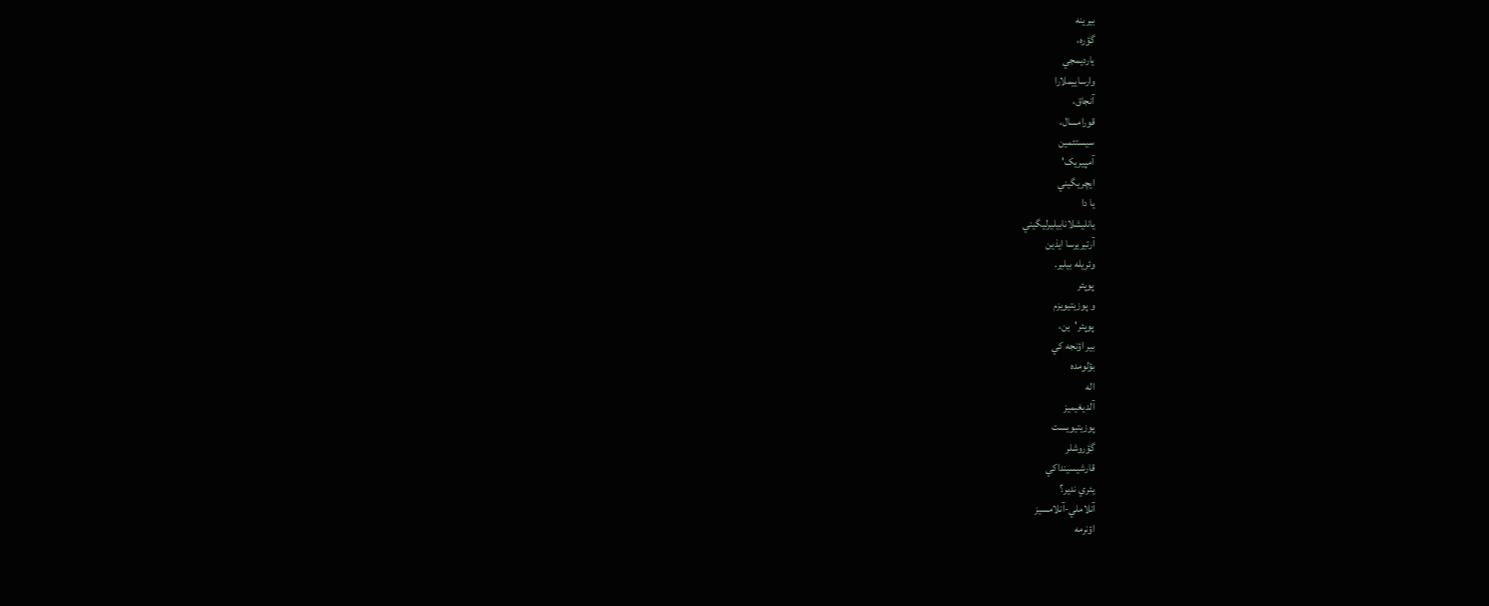بيرينه
گؤره،
يارديمجي
وارساييملارا
آنجاق،
قورامسال،
سيستئمين
آمپيريک'
ايچريگيني
يا دا
يانليشلانابيليرليگيني
آرتيريرسا ايذين
وئريله بيلير.
پوپئر
و پوزيتيويزم
پوپئر'ين،
بير اؤنجه کي
بؤلومده
اله
آلديغيميز
پوزيتيويست
گؤروشلر
قارشيسينداکي
يئري ندير؟
آنلاملي-آنلامسيز
اؤنرمه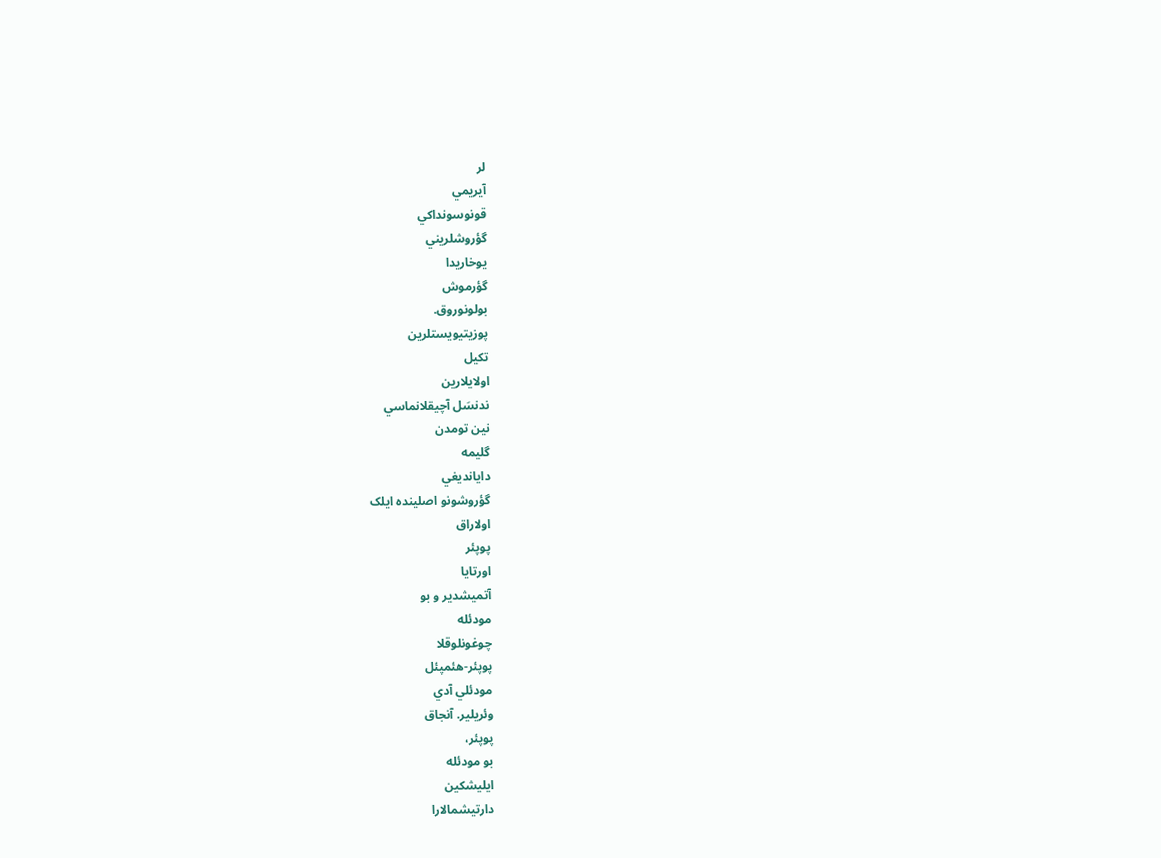لر
آيريمي
قونوسونداکي
گؤروشلريني
يوخاريدا
گؤرموش
بولونوروق.
پوزيتيويستلرين
تکيل
اولايلارين
ندنسَل آچيقلانماسي
نين تومدن
گليمه
دايانديغي
گؤروشونو اصلینده ايلک
اولاراق
پوپئر
اورتايا
آتميشدير و بو
مودئله
چوغونلوقلا
پوپئر-هئمپئل
مودئلي آدي
وئريلير. آنجاق
پوپئر،
بو مودئله
ايليشکين
دارتيشمالارا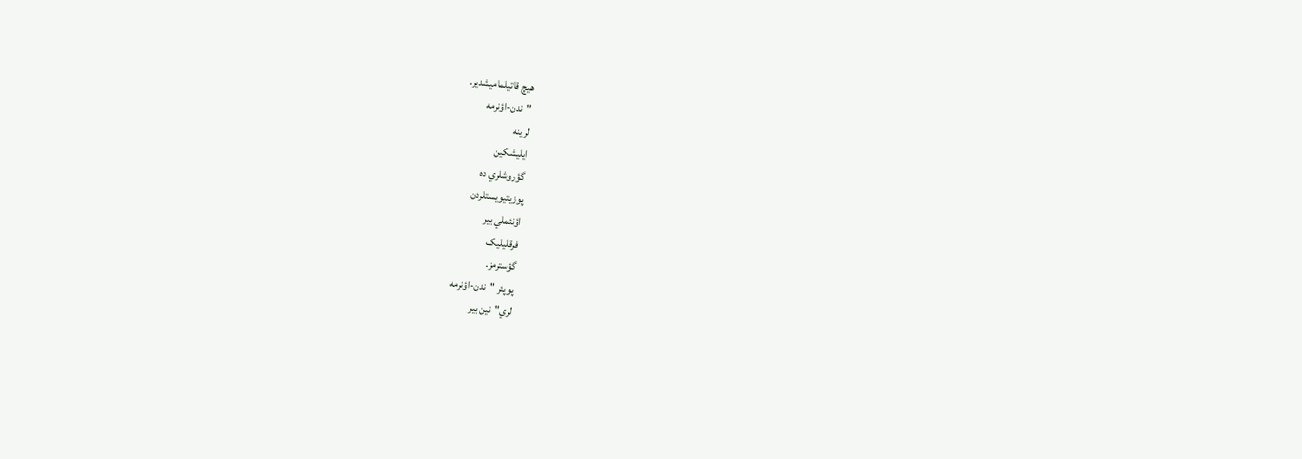هيچ قاتيلماميشدير.
"ندن-اؤنرمه
لرينه
ايليشکين
گؤروشلري ده
پوزيتيويستلردن
اؤنئملي بير
فرقليليک
گؤسترمز.
پوپئر "ندن-اؤنرمه
لري"نين بير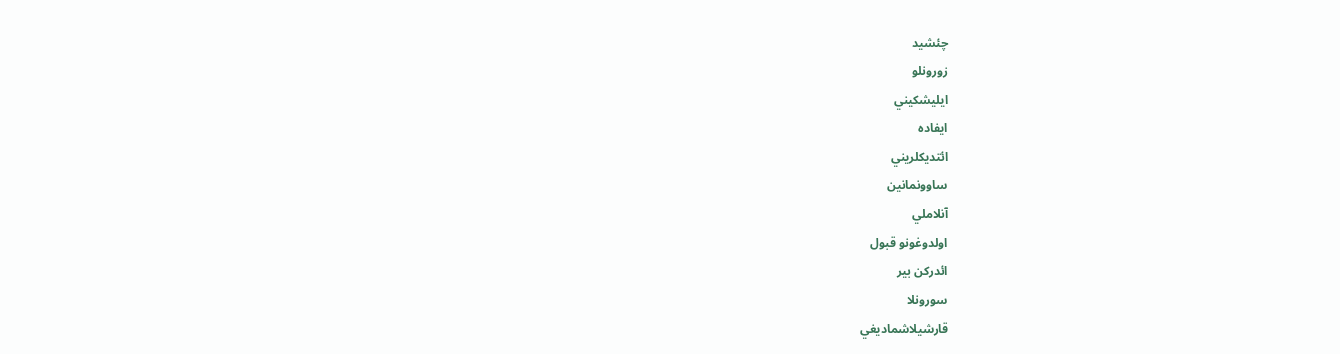چئشید
زورونلو
ايليشکيني
ايفاده
ائتديکلريني
ساوونمانين
آنلاملي
اولدوغونو قبول
ائدرکن بير
سورونلا
قارشيلاشماديغي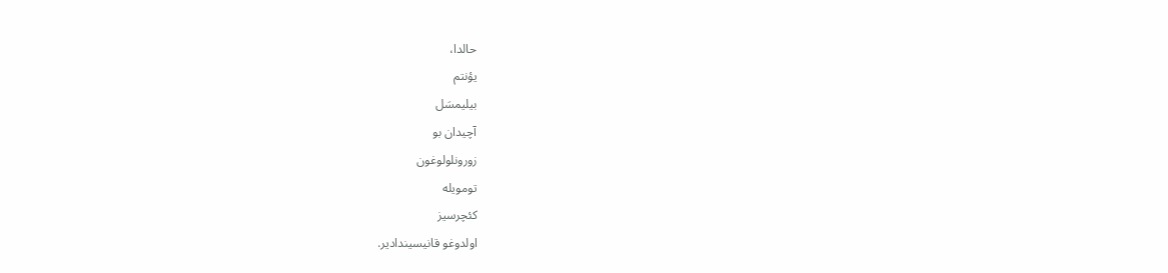حالدا،
يؤنتم
بيليمسَل
آچيدان بو
زورونلولوغون
تومويله
کئچرسيز
اولدوغو قانيسيندادير.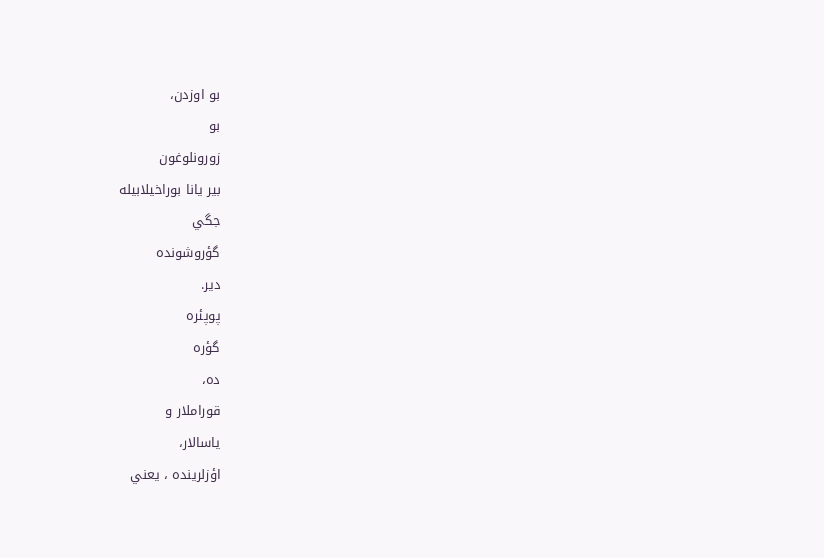بو اوزدن،
بو
زورونلوغون
بير يانا بوراخيلابيله
جگي
گؤروشونده
دير.
پوپئره
گؤره
ده،
قوراملار و
ياسالار،
اؤزلرينده ، يعني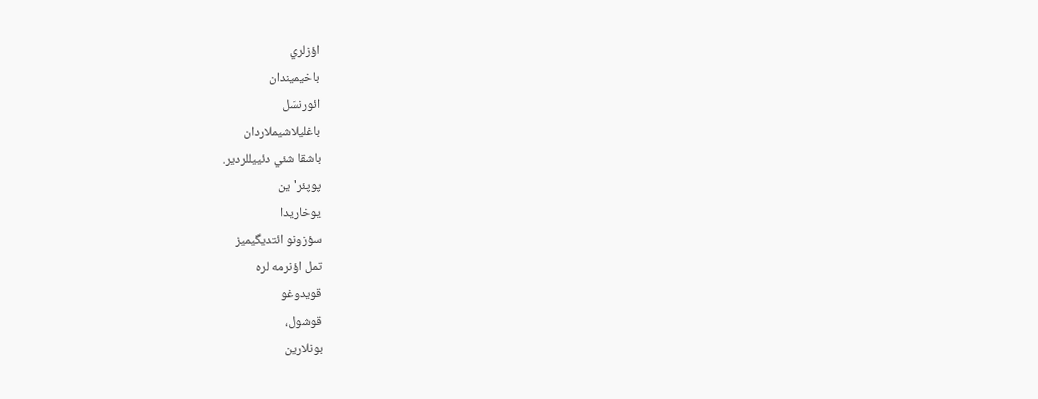اؤزلري
باخيميندان
ائورنسَل
باغليلاشيملاردان
باشقا شئي دئييللردير.
پوپئر'ين
يوخاريدا
سؤزونو ائتديگيميز
تمل اؤنرمه لره
قويدوغو
قوشول،
بونلارين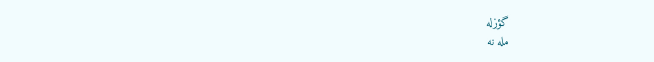گؤزله
مله نه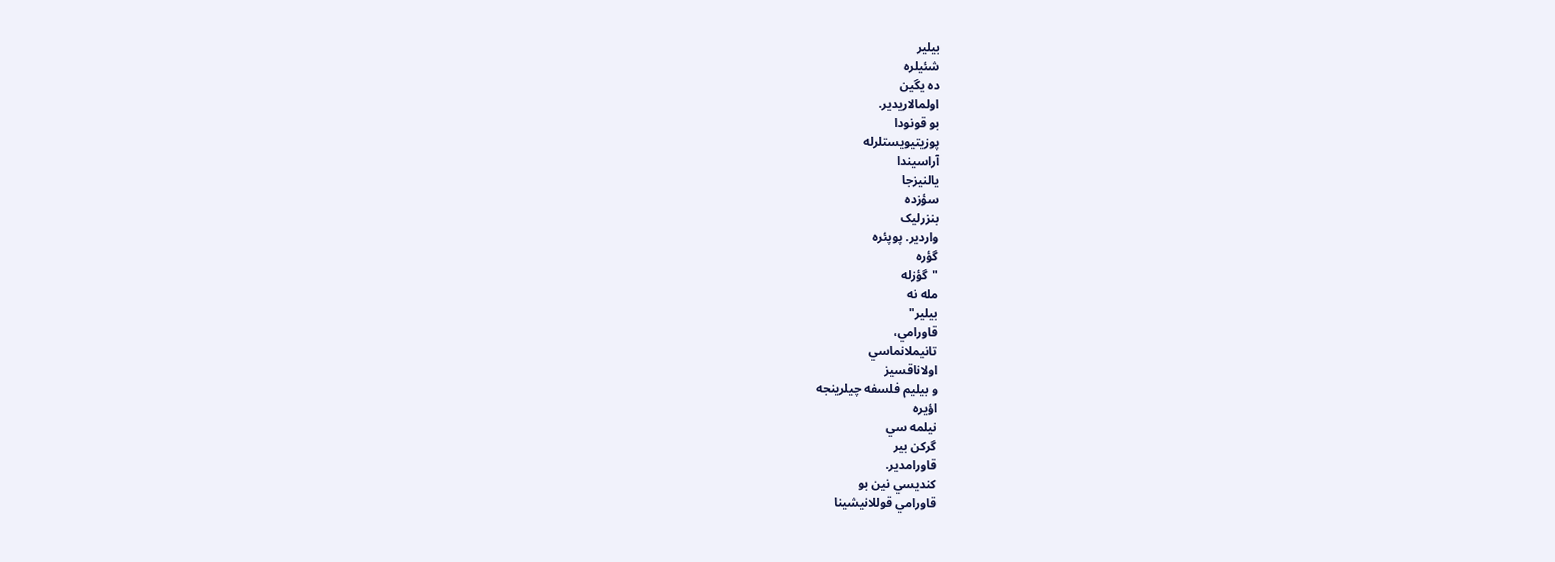بيلير
شئيلره
ده یگين
اولمالاريدير.
بو قونودا
پوزيتيويستلرله
آراسيندا
يالنيزجا
سؤزده
بنزرليک
واردير. پوپئره
گؤره
"گؤزله
مله نه
بيلير"
قاورامي،
تانيملانماسي
اولاناقسيز
و بيليم فلسفه چيلرينجه
اؤيره
نيلمه سي
گرکن بير
قاورامدير.
کنديسي نين بو
قاورامي قوللانيشينا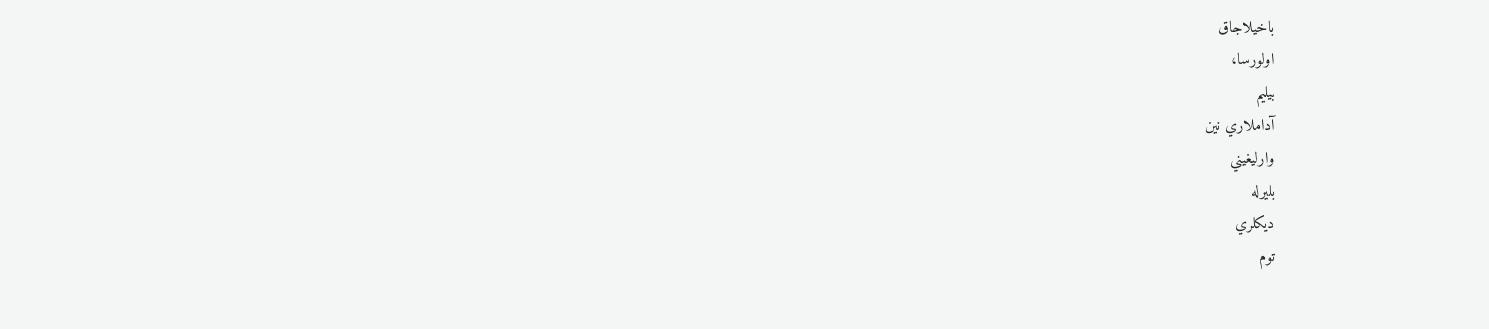باخيلاجاق
اولورسا،
بيليم
آداملاري نين
وارليغيني
بليرله
ديکلري
توم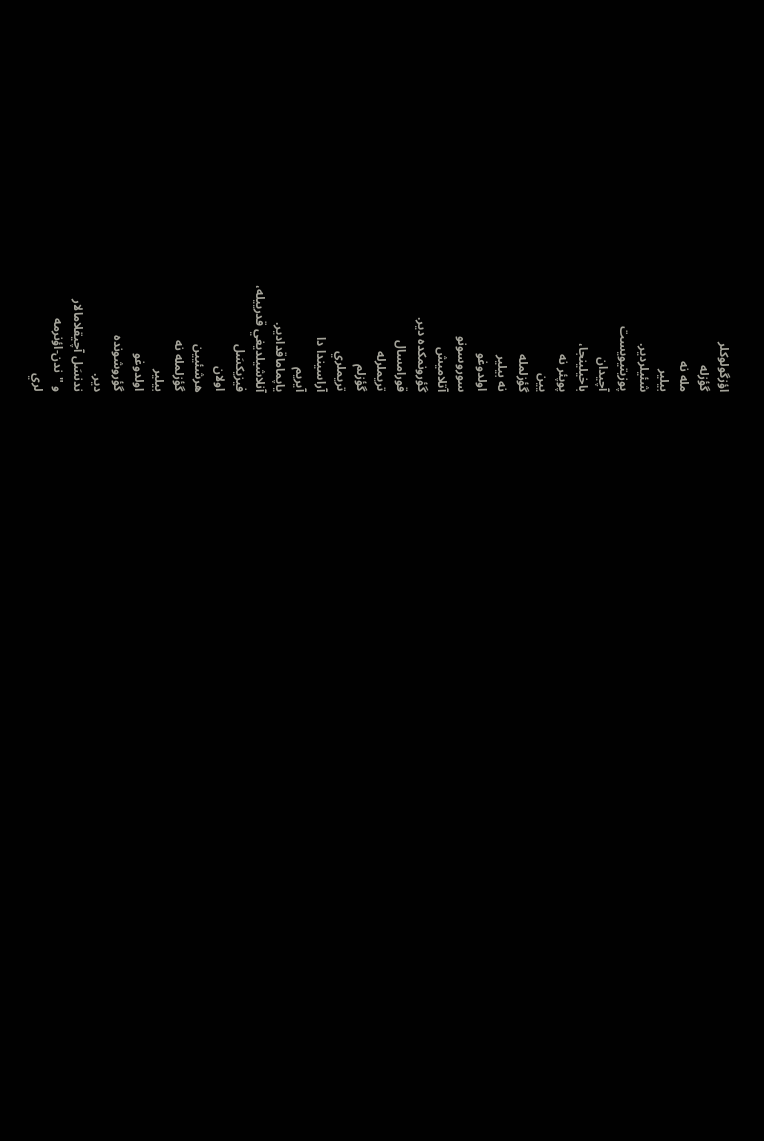اؤزگولوکلر
گؤزله
مله نه
بيلير
شئيلردير.
پوزيتيويست
آچيدان
باخيلينجا،
پوپئر نه
يين
گؤزلمله
نه بيلير
اولدوغو
سوروسونو
آتلاميش
گؤرونمکده دير.
قورامسال
تريملرله
گؤزلم
تريملري
آراسيندا دا
آيريم
ياپماماقدادير.
آنلاشيلديغي قدرييله،
فيزيکسَل
اولان
هرشئيين
گؤزلمله نه
بيلير
اولدوغو
گؤروشونده
دير.
ندنسَل آچيقلامالار
و "ندن-اؤنرمه
لري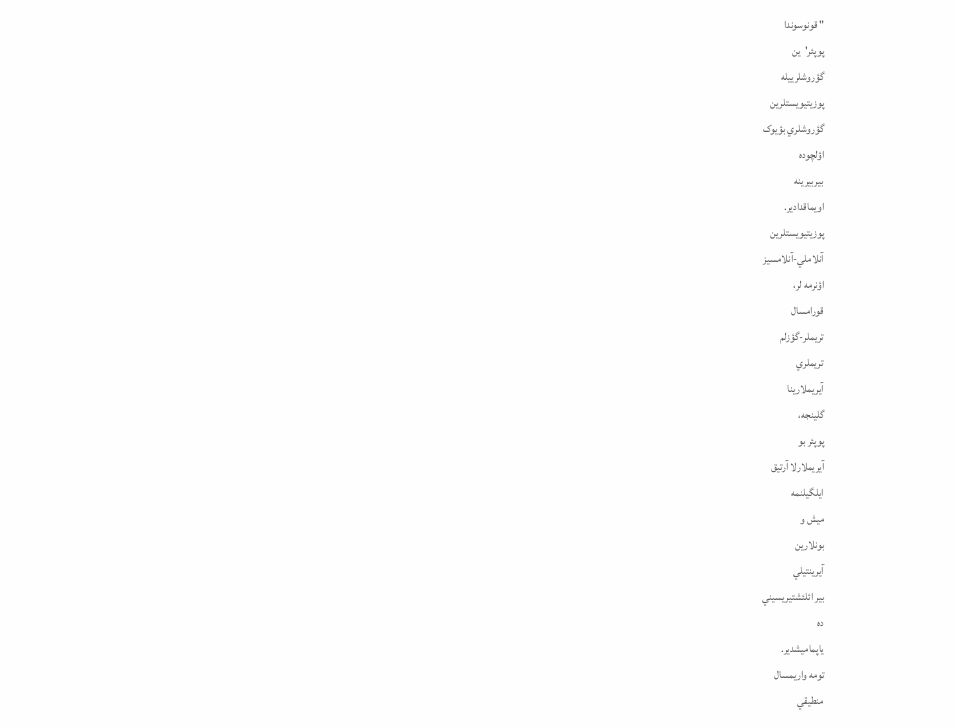" قونوسوندا
پوپئر'ين
گؤروشلرييله
پوزيتيويستلرين
گؤروشلري بؤيوک
اؤلچوده
بيربيرينه
اويماقدادير.
پوزيتيويستلرين
آنلاملي-آنلامسيز
اؤنرمه لر،
قورامسال
تريملر-گؤزلم
تريملري
آيريملارينا
گلينجه،
پوپئر بو
آيريملارلا آرتیق
ايلگيلنمه
ميش و
بونلارين
آيرينتيلي
بير ائلئشتيريسيني
ده
ياپماميشدير.
تومه واريمسال
منطيقي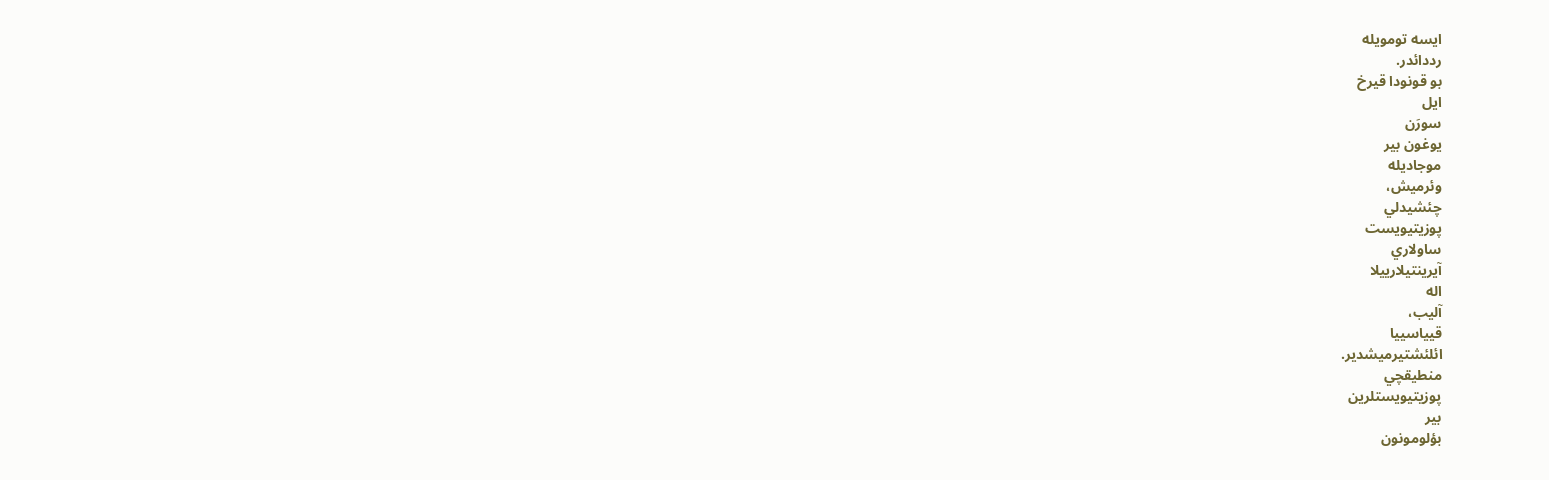ايسه تومويله
رددائدر.
بو قونودا قيرخ
ايل
سورَن
يوغون بير
موجاديله
وئرميش،
چئشیدلي
پوزيتيويست
ساولاري
آيرينتيلارييلا
اله
آليب،
قيياسييا
ائلئشتيرميشدير.
منطيقچي
پوزيتيويستلرين
بير
بؤلومونون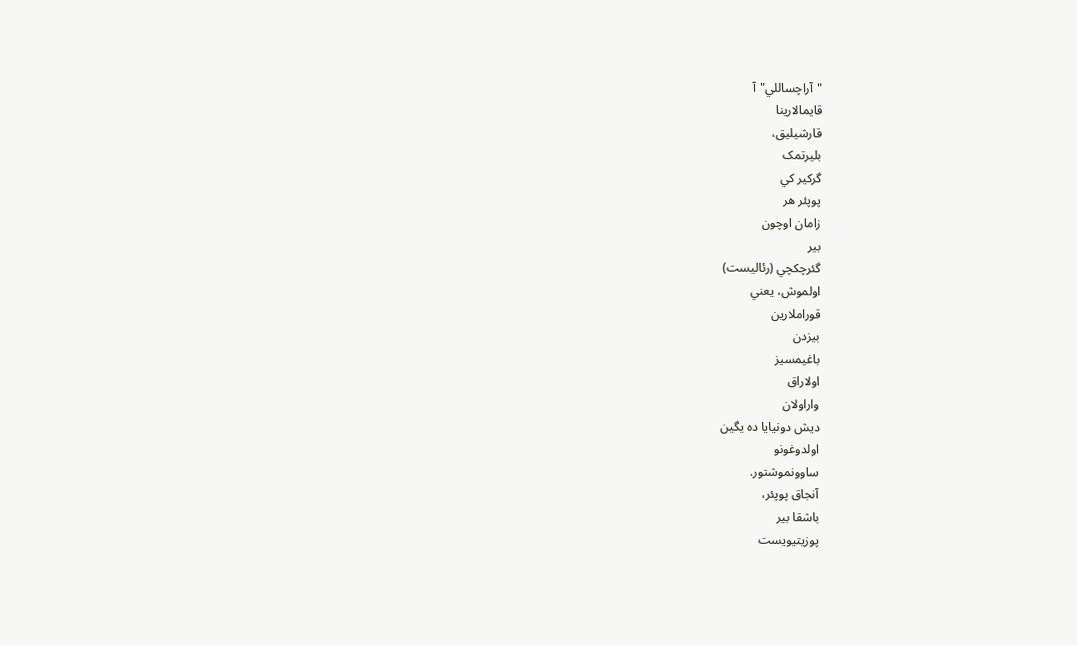"آراچساللي"آ
قايمالارينا
قارشيليق،
بليرتمک
گرکير کي
پوپئر هر
زامان اوچون
بير
گئرچکچي (رئاليست)
اولموش، يعني
قوراملارين
بيزدن
باغيمسيز
اولاراق
واراولان
ديش دونيايا ده يگين
اولدوغونو
ساوونموشتور.
آنجاق پوپئر،
باشقا بير
پوزيتيويست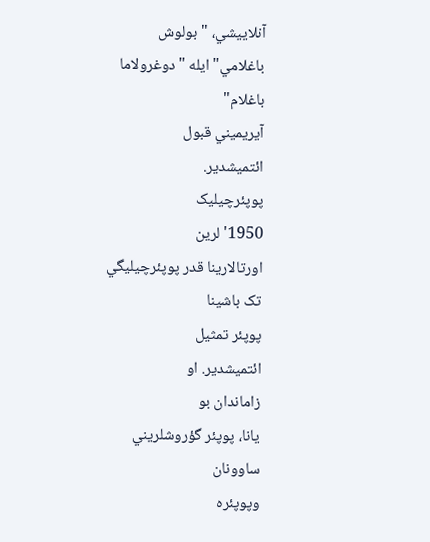آنلاييشي، "بولوش
باغلامي" ايله "دوغرولاما
باغلام"
آيريميني قبول
ائتميشدير.
پوپئرچيليک
1950'لرين
اورتالارينا قدر پوپئرچيليگي
تک باشينا
پوپئر تمثيل
ائتميشدير. او
زاماندان بو
يانا، پوپئر گؤروشلريني
ساوونان
وپوپئره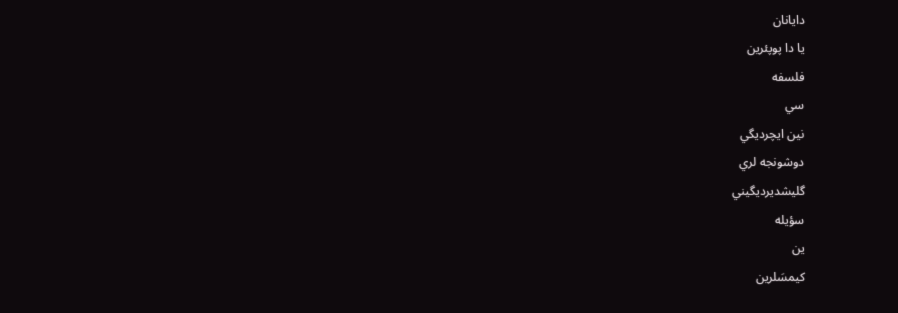دايانان
يا دا پوپئرين
فلسفه
سي
نين ايچرديگي
دوشونجه لري
گليشديرديگيني
سؤيله
ين
کيمسَلرين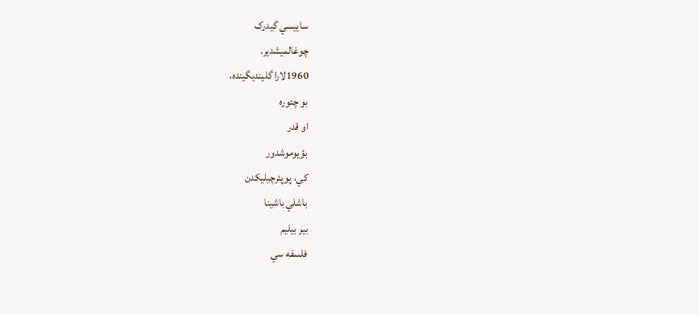ساييسي گيدرک
چوغالميشدير.
1960لارا گلينديگينده،
بو چئوره
او قدر
بؤيوموشدور
کي، پوپئرچيليکدن
باشلي باشينا
بير بيليم
فلسفه سي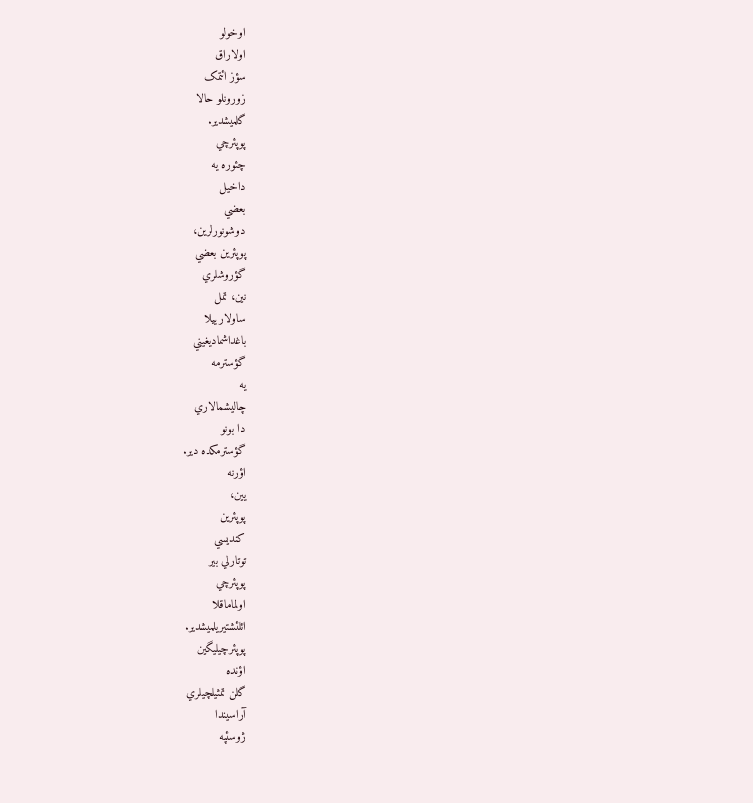اوخولو
اولاراق
سؤز ائتمک
زورونلو حالا
گلميشدير.
پوپئرچي
چئوره يه
داخيل
بعضي
دوشونورلرين،
پوپئرين بعضي
گؤروشلري
نين، تمل
ساولارييلا
باغداشماديغيني
گؤسترمه
يه
چاليشمالاري
دا بونو
گؤسترمکده دير.
اؤرنه
يين،
پوپئرين
کنديسي
توتارلي بير
پوپئرچي
اولماماقلا
ائلئشتيريلميشدير.
پوپئرچيليگين
اؤنده
گلن تمثيلچيلري
آراسيندا
ژوسئپه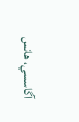آگاسسي، هانس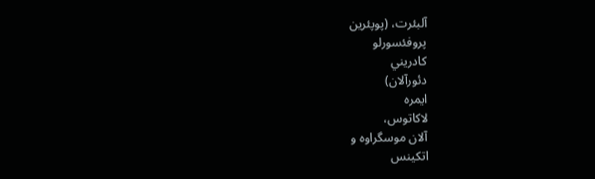آلبئرت، (پوپئرين
پروفئسورلو
کادريني
دئورآلان)
ايمره
لاکاتوس،
آلان موسگراوه و
اتکينس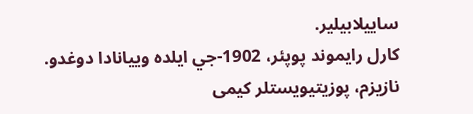ساييلابيلير.
کارل رايموند پوپئر، 1902-جي ايلده وييانادا دوغدو. نازيزم، پوزيتيويستلر کیمی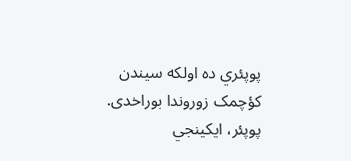پوپئري ده اولکه سيندن کؤچمک زوروندا بوراخدی. پوپئر، ايکينجي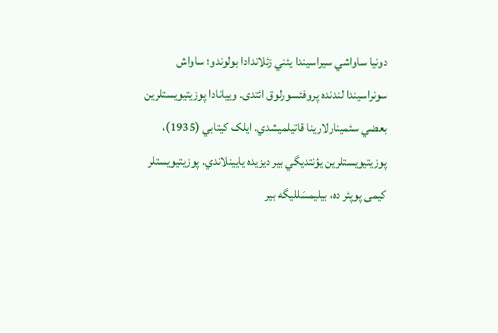دونيا ساواشي سيراسيندا يئني زئلاندادا بولوندو؛ ساواش سونراسيندا لندنده پروفئسورلوق ائتدی. وييانادا پوزيتيويستلرين بعضي سئمينارلارينا قاتيلميشدي. ايلک کيتابي (1935)، پوزيتيويستلرين يؤنتديگي بير ديزيده يايينلاندي. پوزيتيويستلر کیمی پوپئر ده، بيليمسَلليگه بير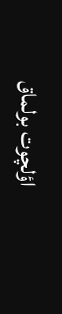اؤلچوت بولماق